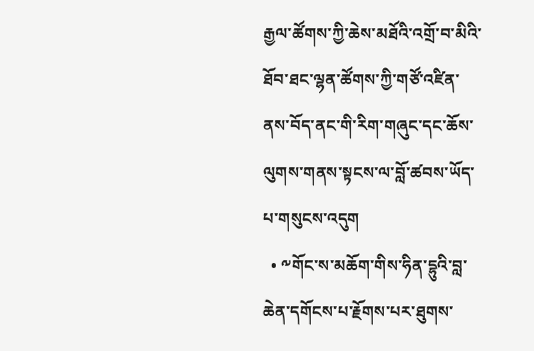རྒྱལ་ཚོགས་ཀྱི་ཆེས་མཐོའི་འགྲོ་བ་མིའི་ཐོབ་ཐང་ལྷན་ཚོགས་ཀྱི་གཙོ་འཛིན་ནས་བོད་ནང་གི་རིག་གཞུང་དང་ཆོས་ལུགས་གནས་སྟངས་ལ་བློ་ཚབས་ཡོད་པ་གསུངས་འདུག
  • ༸གོང་ས་མཆོག་གིས་ཧིན་དྷུའི་བླ་ཆེན་དགོངས་པ་རྗོགས་པར་ཐུགས་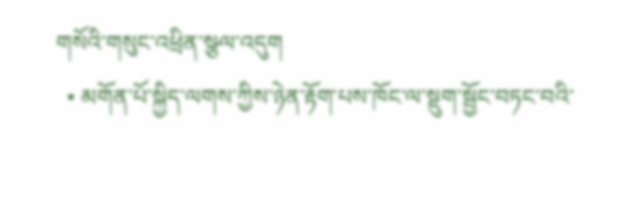གསོའི་གསུང་འཕྲིན་སྩལ་འདུག
  • མགོན་པོ་སྐྱིད་ལགས་ཀྱིས་ཉེན་རྟོག་པས་ཁོང་ལ་སྡུག་སྦྱོང་བཏང་བའི་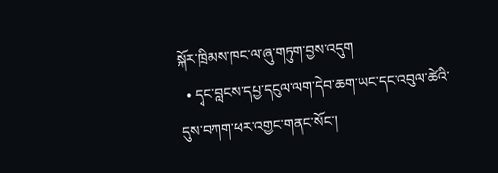སྐོར་ཁྲིམས་ཁང་ལ་ཞུ་གཏུག་བྱས་འདུག
  • དྭང་བླངས་དཔྱ་དངུལ་ལག་དེབ་ཆག་ཡང་དང་འབུལ་ཚེའི་དུས་བཀག་ཕར་འགྱང་གནང་སོང་།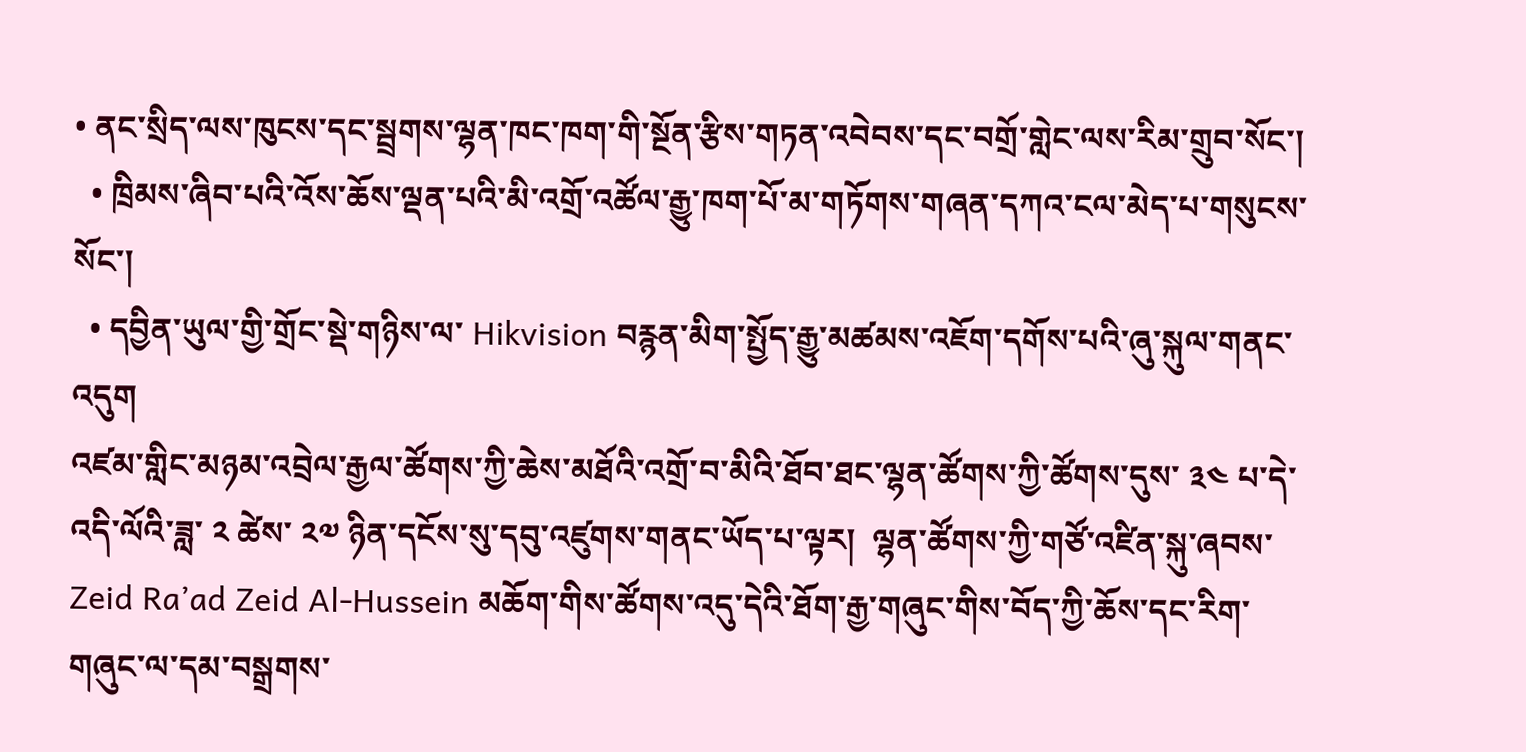• ནང་སྲིད་ལས་ཁུངས་དང་སྦྲགས་ལྷན་ཁང་ཁག་གི་སྔོན་རྩིས་གཏན་འབེབས་དང་བགྲོ་གླེང་ལས་རིམ་གྲུབ་སོང་།
  • ཁྲིམས་ཞིབ་པའི་འོས་ཆོས་ལྡན་པའི་མི་འགྲོ་འཚོལ་རྒྱུ་ཁག་པོ་མ་གཏོགས་གཞན་དཀའ་ངལ་མེད་པ་གསུངས་སོང་།
  • དབྱིན་ཡུལ་གྱི་གྲོང་སྡེ་གཉིས་ལ་ Hikvision བརྙན་མིག་སྤྱོད་རྒྱུ་མཚམས་འཇོག་དགོས་པའི་ཞུ་སྐུལ་གནང་འདུག
འཛམ་གླིང་མཉམ་འབྲེལ་རྒྱལ་ཚོགས་ཀྱི་ཆེས་མཐོའི་འགྲོ་བ་མིའི་ཐོབ་ཐང་ལྷན་ཚོགས་ཀྱི་ཚོགས་དུས་ ༣༤ པ་དེ་འདི་ལོའི་ཟླ་ ༢ ཚེས་ ༢༧ ཉིན་དངོས་སུ་དབུ་འཛུགས་གནང་ཡོད་པ་ལྟར།  ལྷན་ཚོགས་ཀྱི་གཙོ་འཛིན་སྐུ་ཞབས་ Zeid Ra’ad Zeid Al-Hussein མཆོག་གིས་ཚོགས་འདུ་དེའི་ཐོག་རྒྱ་གཞུང་གིས་བོད་ཀྱི་ཆོས་དང་རིག་གཞུང་ལ་དམ་བསྒྲགས་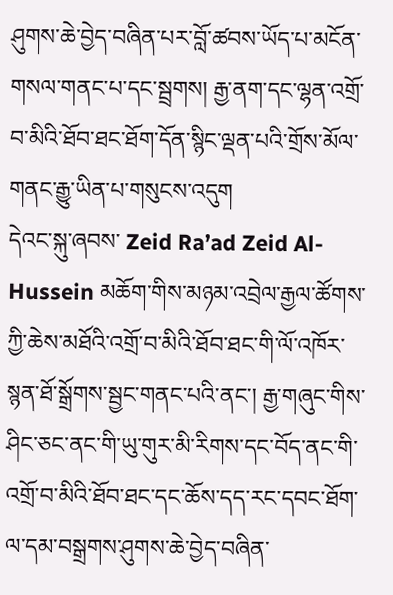ཤུགས་ཆེ་བྱེད་བཞིན་པར་བློ་ཚབས་ཡོད་པ་མངོན་གསལ་གནང་པ་དང་སྦྲགས། རྒྱ་ནག་དང་ལྷན་འགྲོ་བ་མིའི་ཐོབ་ཐང་ཐོག་དོན་སྙིང་ལྡན་པའི་གྲོས་མོལ་གནང་རྒྱུ་ཡིན་པ་གསུངས་འདུག
དེའང་སྐུ་ཞབས་ Zeid Ra’ad Zeid Al-Hussein མཆོག་གིས་མཉམ་འབྲེལ་རྒྱལ་ཚོགས་ཀྱི་ཆེས་མཐོའི་འགྲོ་བ་མིའི་ཐོབ་ཐང་གི་ལོ་འཁོར་སྙན་ཐོ་སྒྲོགས་སྦྱང་གནང་པའི་ནང་། རྒྱ་གཞུང་གིས་ཤིང་ཅང་ནང་གི་ཡུ་གུར་མི་རིགས་དང་བོད་ནང་གི་འགྲོ་བ་མིའི་ཐོབ་ཐང་དང་ཆོས་དད་རང་དབང་ཐོག་ལ་དམ་བསྒྲགས་ཤུགས་ཆེ་བྱེད་བཞིན་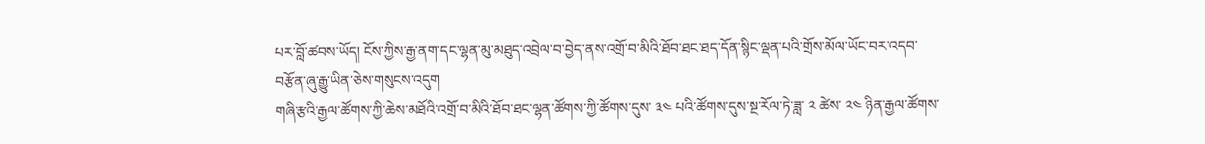པར་བློ་ཚབས་ཡོད། ངོས་ཀྱིས་རྒྱ་ནག་དང་ལྷན་མུ་མཐུད་འབྲེལ་བ་བྱེད་ནས་འགྲོ་བ་མིའི་ཐོབ་ཐང་ཐད་དོན་སྙིང་ལྡན་པའི་གྲོས་མོལ་ཡོང་བར་འདབ་བརྩོན་ཞུ་རྒྱུ་ཡིན་ཅེས་གསུངས་འདུག
གཞི་རྩའི་རྒྱལ་ཚོགས་ཀྱི་ཆེས་མཐོའི་འགྲོ་བ་མིའི་ཐོབ་ཐང་ལྷན་ཚོགས་ཀྱི་ཚོགས་དུས་ ༣༤ པའི་ཚོགས་དུས་སྔ་རོལ་ཏེ་ཟླ་ ༢ ཚེས་ ༢༤ ཉིན་རྒྱལ་ཚོགས་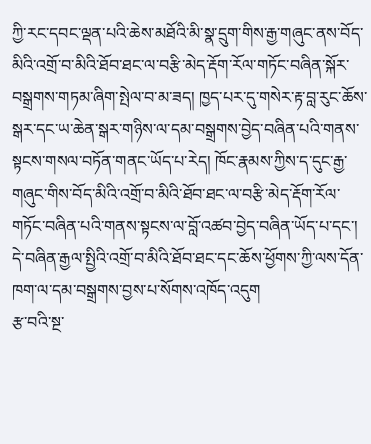ཀྱི་རང་དབང་ལྡན་པའི་ཆེས་མཐོའི་མི་སྣ་དྲུག་གིས་རྒྱ་གཞུང་ནས་བོད་མིའི་འགྲོ་བ་མིའི་ཐོབ་ཐང་ལ་བརྩི་མེད་རྡོག་རོལ་གཏོང་བཞིན་སྐོར་བསྒྲགས་གཏམ་ཞིག་སྤེལ་བ་མ་ཟད། ཁྱད་པར་དུ་གསེར་རྟ་བླ་རུང་ཆོས་སྒར་དང་ཡ་ཆེན་སྒར་གཉིས་ལ་དམ་བསྒྲགས་བྱེད་བཞིན་པའི་གནས་སྟངས་གསལ་བཏོན་གནང་ཡོད་པ་རེད། ཁོང་རྣམས་ཀྱིས་ད་དུང་རྒྱ་གཞུང་གིས་བོད་མིའི་འགྲོ་བ་མིའི་ཐོབ་ཐང་ལ་བརྩི་མེད་རྡོག་རོལ་གཏོང་བཞིན་པའི་གནས་སྟངས་ལ་བློ་འཚབ་བྱེད་བཞིན་ཡོད་པ་དང་། དེ་བཞིན་རྒྱལ་སྤྱིའི་འགྲོ་བ་མིའི་ཐོབ་ཐང་དང་ཆོས་ཕྱོགས་ཀྱི་ལས་དོན་ཁག་ལ་དམ་བསྒྲགས་བྱས་པ་སོགས་འཁོད་འདུག
རྩ་བའི་སྔ་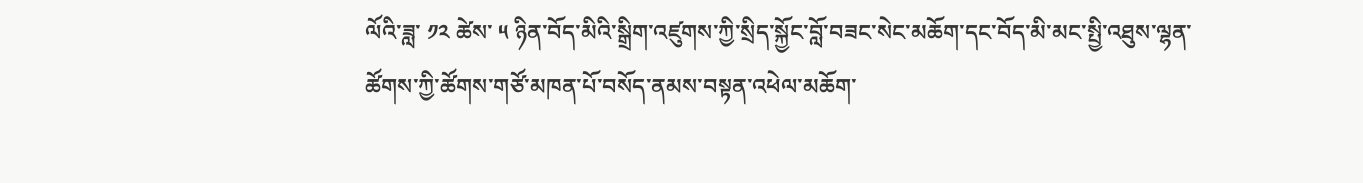ལོའི་ཟླ་ ༡༢ ཚེས་ ༥ ཉིན་བོད་མིའི་སྒྲིག་འཛུགས་ཀྱི་སྲིད་སྐྱོང་བློ་བཟང་སེང་མཆོག་དང་བོད་མི་མང་སྤྱི་འཐུས་ལྷན་ཚོགས་ཀྱི་ཚོགས་གཙོ་མཁན་པོ་བསོད་ནམས་བསྟན་འཕེལ་མཆོག་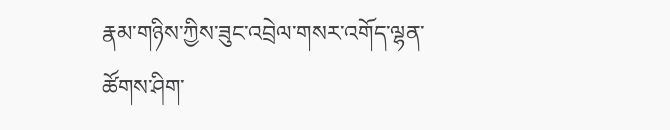རྣམ་གཉིས་ཀྱིས་ཟུང་འབྲེལ་གསར་འགོད་ལྷན་ཚོགས་ཤིག་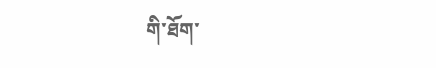གི་ཐོག་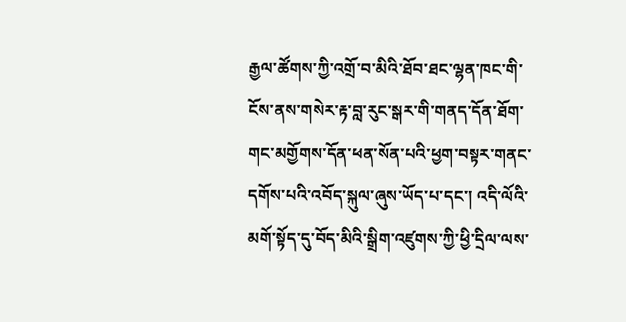རྒྱལ་ཚོགས་ཀྱི་འགྲོ་བ་མིའི་ཐོབ་ཐང་ལྷན་ཁང་གི་ངོས་ནས་གསེར་རྟ་བླ་རུང་སྒར་གི་གནད་དོན་ཐོག་གང་མགྱོགས་དོན་ཕན་སོན་པའི་ཕྱག་བསྟར་གནང་དགོས་པའི་འབོད་སྐུལ་ཞུས་ཡོད་པ་དང་། འདི་ལོའི་མགོ་སྟོད་དུ་བོད་མིའི་སྒྲིག་འཛུགས་ཀྱི་ཕྱི་དྲིལ་ལས་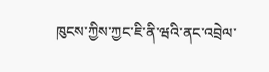ཁུངས་ཀྱིས་ཀྱང་ཇི་ནི་ཝའི་ནང་འབྲེལ་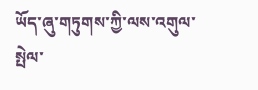ཡོད་ཞུ་གཏུགས་ཀྱི་ལས་འགུལ་སྤེལ་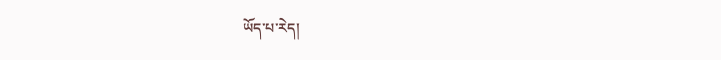ཡོད་པ་རེད།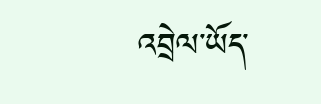འབྲེལ་ཡོད་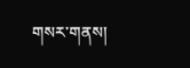གསར་གནས།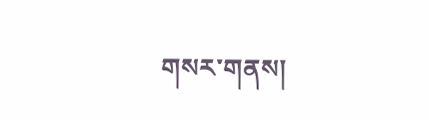གསར་གནས།